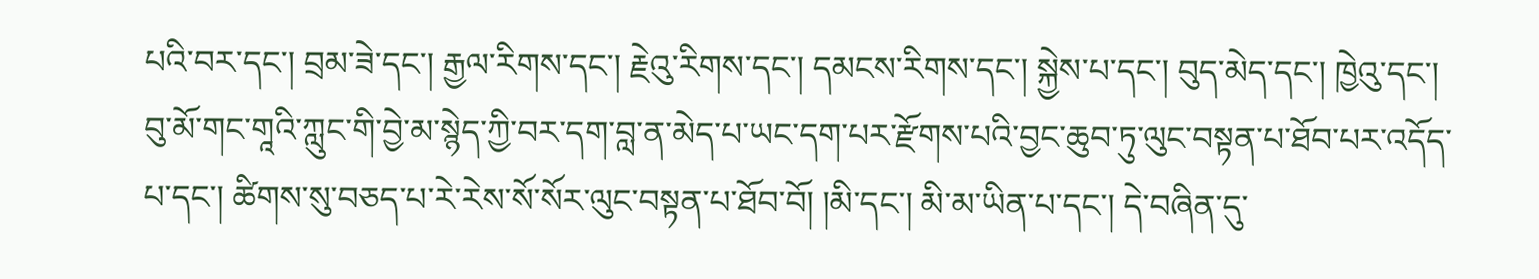པའི་བར་དང་། བྲམ་ཟེ་དང་། རྒྱལ་རིགས་དང་། རྗེའུ་རིགས་དང་། དམངས་རིགས་དང་། སྐྱེས་པ་དང་། བུད་མེད་དང་། ཁྱེའུ་དང་། བུ་མོ་གང་གཱའི་ཀླུང་གི་བྱེ་མ་སྙེད་ཀྱི་བར་དག་བླ་ན་མེད་པ་ཡང་དག་པར་རྫོགས་པའི་བྱང་ཆུབ་ཏུ་ལུང་བསྟན་པ་ཐོབ་པར་འདོད་པ་དང་། ཚིགས་སུ་བཅད་པ་རེ་རེས་སོ་སོར་ལུང་བསྟན་པ་ཐོབ་བོ། །མི་དང་། མི་མ་ཡིན་པ་དང་། དེ་བཞིན་དུ་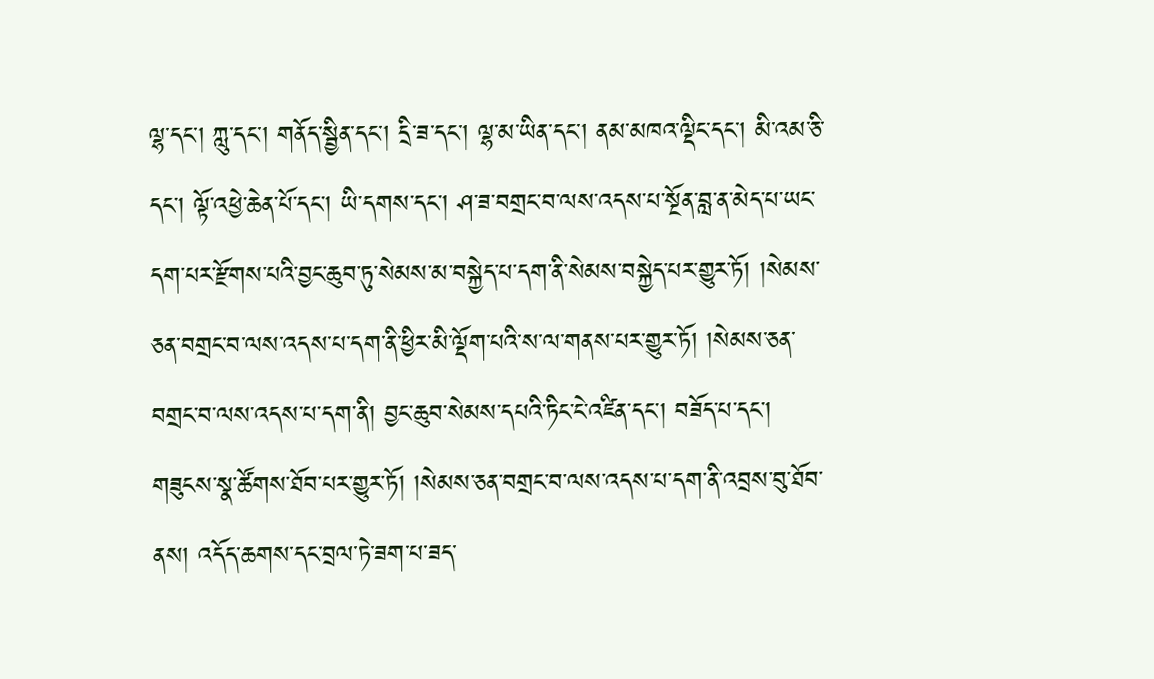ལྷ་དང་། ཀླུ་དང་། གནོད་སྦྱིན་དང་། དྲི་ཟ་དང་། ལྷ་མ་ཡིན་དང་། ནམ་མཁའ་ལྡིང་དང་། མི་འམ་ཅི་དང་། ལྟོ་འཕྱེ་ཆེན་པོ་དང་། ཡི་དགས་དང་། ཤ་ཟ་བགྲང་བ་ལས་འདས་པ་སྔོན་བླ་ན་མེད་པ་ཡང་དག་པར་རྫོགས་པའི་བྱང་ཆུབ་ཏུ་སེམས་མ་བསྐྱེད་པ་དག་ནི་སེམས་བསྐྱེད་པར་གྱུར་ཏོ། །སེམས་ཅན་བགྲང་བ་ལས་འདས་པ་དག་ནི་ཕྱིར་མི་ལྡོག་པའི་ས་ལ་གནས་པར་གྱུར་ཏོ། །སེམས་ཅན་བགྲང་བ་ལས་འདས་པ་དག་ནི། བྱང་ཆུབ་སེམས་དཔའི་ཏིང་ངེ་འཛིན་དང་། བཟོད་པ་དང་། གཟུངས་སྣ་ཚོགས་ཐོབ་པར་གྱུར་ཏོ། །སེམས་ཅན་བགྲང་བ་ལས་འདས་པ་དག་ནི་འབྲས་བུ་ཐོབ་ནས། འདོད་ཆགས་དང་བྲལ་ཏེ་ཟག་པ་ཟད་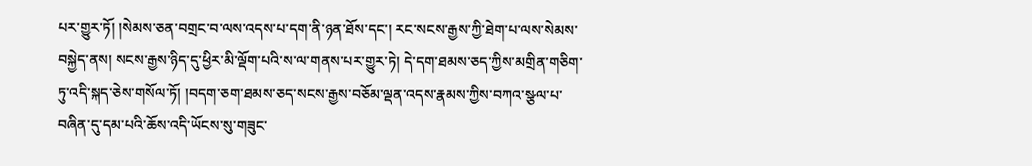པར་གྱུར་ཏོ། །སེམས་ཅན་བགྲང་བ་ལས་འདས་པ་དག་ནི་ཉན་ཐོས་དང་། རང་སངས་རྒྱས་ཀྱི་ཐེག་པ་ལས་སེམས་བསྐྱེད་ནས། སངས་རྒྱས་ཉིད་དུ་ཕྱིར་མི་ལྡོག་པའི་ས་ལ་གནས་པར་གྱུར་ཏེ། དེ་དག་ཐམས་ཅད་ཀྱིས་མགྲིན་གཅིག་ཏུ་འདི་སྐད་ཅེས་གསོལ་ཏོ། །བདག་ཅག་ཐམས་ཅད་སངས་རྒྱས་བཅོམ་ལྡན་འདས་རྣམས་ཀྱིས་བཀའ་སྩལ་པ་བཞིན་དུ་དམ་པའི་ཆོས་འདི་ཡོངས་སུ་གཟུང་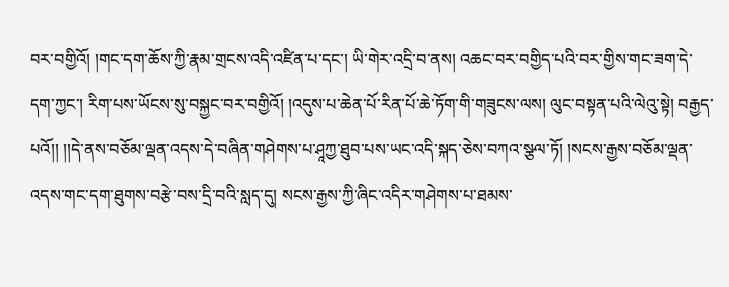བར་བགྱིའོ། །གང་དག་ཆོས་ཀྱི་རྣམ་གྲངས་འདི་འཛིན་པ་དང་། ཡི་གེར་འདྲི་བ་ནས། འཆང་བར་བགྱིད་པའི་བར་གྱིས་གང་ཟག་དེ་དག་ཀྱང་། རིག་པས་ཡོངས་སུ་བསྐྱང་བར་བགྱིའོ། །འདུས་པ་ཆེན་པོ་རིན་པོ་ཆེ་ཏོག་གི་གཟུངས་ལས། ལུང་བསྟན་པའི་ལེའུ་སྟེ། བརྒྱད་པའོ།། །།དེ་ནས་བཅོམ་ལྡན་འདས་དེ་བཞིན་གཤེགས་པ་ཤཱཀྱ་ཐུབ་པས་ཡང་འདི་སྐད་ཅེས་བཀའ་སྩལ་ཏོ། །སངས་རྒྱས་བཅོམ་ལྡན་འདས་གང་དག་ཐུགས་བརྩེ་བས་དྲི་བའི་སླད་དུ། སངས་རྒྱས་ཀྱི་ཞིང་འདིར་གཤེགས་པ་ཐམས་